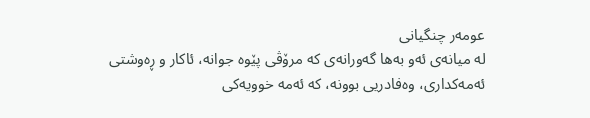عومەر چنگیانی
لە میانەی ئەو بەها گەورانەی كە مرۆڤی پێوە جوانە، ئاكار و ڕەوشتی ئەمەكداری، وەفادریی بوونە، كە ئەمە خوویەكی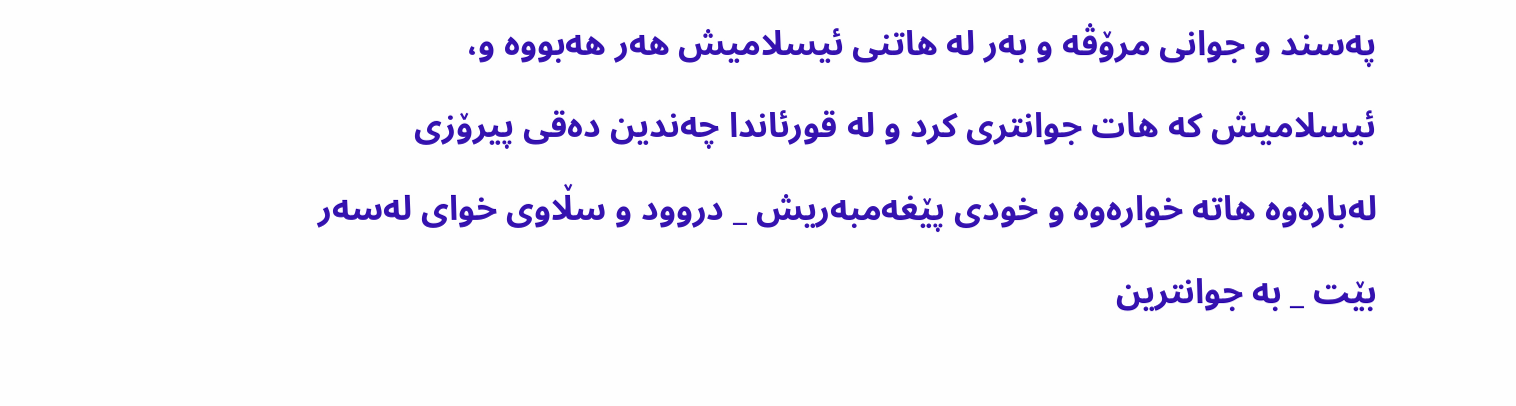پەسند و جوانی مرۆڤە و بەر لە هاتنی ئیسلامیش هەر هەبووە و، ئیسلامیش كە هات جوانتری كرد و لە قورئاندا چەندین دەقی پیرۆزی لەبارەوە هاتە خوارەوە و خودی پێغەمبەریش _ دروود و سڵاوی خوای لەسەر بێت _ بە جوانترین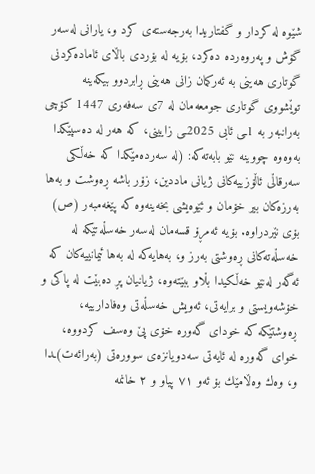شێوە لە كردار و گفتاریدا بەرجەستەی كرد و، یارانی لەسەر گۆش و پەروەردە دەكرد، بۆیە لە بۆردی باڵای ئامادەكردنی گوتاری هەینی بە ئەركمان زانی هەینی ڕابردوو بیكەینە توێشووی گوتاری جومعەمان لە 7ی سەفەری 1447 كۆچی بەرانبەر بە 1ـی ئابی 2025ـی زایینی، كە هەر لە دەسپێكدا بەوەوە چووینە نێو بابەتەكە: (لە سەردەمێکدا کە خەڵکی سەرقاڵی ئاڵۆزییەکانی ژیانی ماددین، زۆر باشە ڕەوشت و بەها بەرزەکان بیر خۆمان و ئێوەیشی بخەینەوە کە پێغەمبەر (ص) بۆی نێردراوە. بۆیە ئەمڕۆ قسەمان لەسەر خەسڵەتێکە لە خەسڵەتەکانی ڕەوشتی بەرز و، بەهایەکە لە بەها ئیمانییەکان کە ئەگەر لەنێو خەڵکیدا بڵاو ببێتەوە، ژیانیان پڕ دەبێت لە پاکی و خۆشەویستی و برایەتی، ئەویش خەسڵەتی وەفادارییە، ڕەوشتێکە کە خودای گەورە خۆی پێ وەسف کردووە، خوای گەورە لە ئایەتی سەدویانزەی سوورەتی (بەرائەت)ـدا و، وەك وەڵامێك بۆ ئەو ٧١ پیاو و ٢ خانمە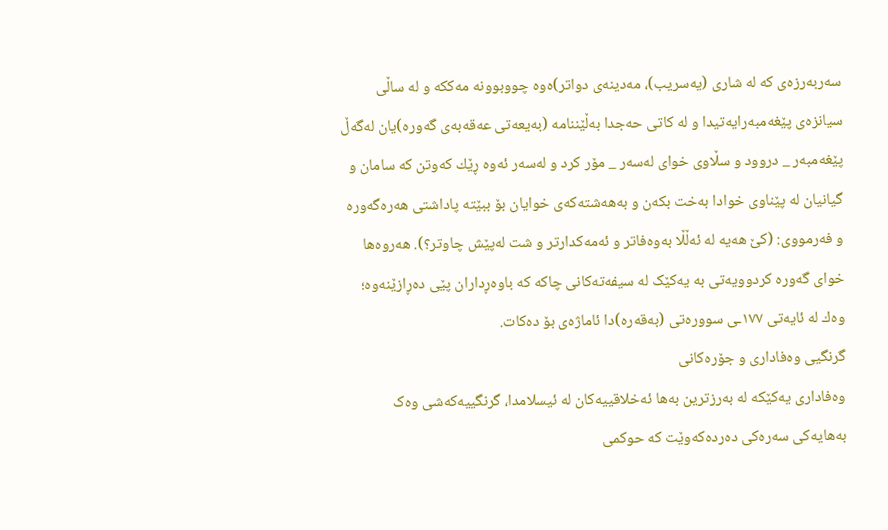سەربەرزەی كە لە شاری (یەسریب)، مەدینەی دواتر)ەوە چووبوونە مەككە و لە ساڵی سیانزەی پێغەمبەرایەتیدا و لە كاتی حەجدا بەڵێننامە (بەیعەتی عەقەبەی گەورە)یان لەگەڵ پێغەمبەر _ دروود و سڵاوی خوای لەسەر _ مۆر كرد و لەسەر ئەوە ڕێك كەوتن كە سامان و گیانیان لە پێناوی خوادا بەخت بكەن و بەهەشتەكەی خوایان بۆ ببێتە پاداشتی هەرەگەورە و فەرمووی: (كێ هەیە لە ئەڵڵا بەوەفاتر و ئەمەكدارتر و شت لەپێش چاوتر؟). هەروەها خوای گەورە کردوویەتی بە یەکێک لە سیفەتەکانی چاکە کە باوەڕداران پێی دەڕازێنەوە؛ وەك لە ئایەتی ١٧٧ـی سوورەتی (بەقەرە)دا ئاماژەی بۆ دەكات.
گرنگیی وەفاداری و جۆرەکانی
وەفاداری یەکێکە لە بەرزترین بەها ئەخلاقییەکان لە ئیسلامدا، گرنگییەکەشی وەک بەهایەکی سەرەکی دەردەکەوێت کە حوکمی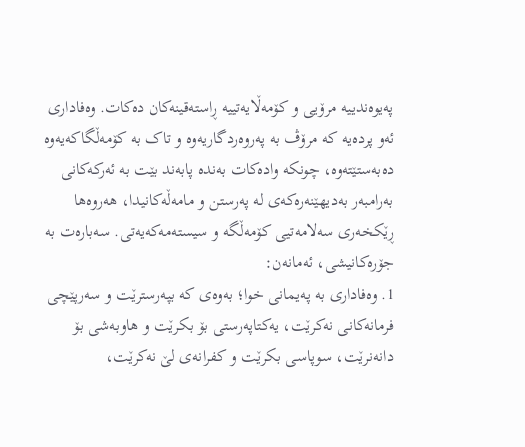پەیوەندییە مرۆیی و کۆمەڵایەتییە ڕاستەقینەکان دەکات. وەفاداری ئەو پردەیە کە مرۆڤ بە پەروەردگاریەوە و تاک بە کۆمەڵگاکەیەوە دەبەستێتەوە، چونکە وادەکات بەندە پابەند بێت بە ئەرکەکانی بەرامبەر بەدیهێنەرەکەی لە پەرستن و مامەڵەکانیدا، هەروەها ڕێکخەری سەلامەتیی کۆمەڵگە و سیستەمەکەیەتی. سەبارەت بە جۆرەکانیشی، ئەمانەن:
1. وەفاداری بە پەیمانی خوا؛ بەوەی کە بپەرسترێت و سەرپێچی فرمانەکانی نەکرێت، یەکتاپەرستی بۆ بکرێت و هاوبەشی بۆ دانەنرێت، سوپاسی بکرێت و کفرانەی لێ نەکرێت،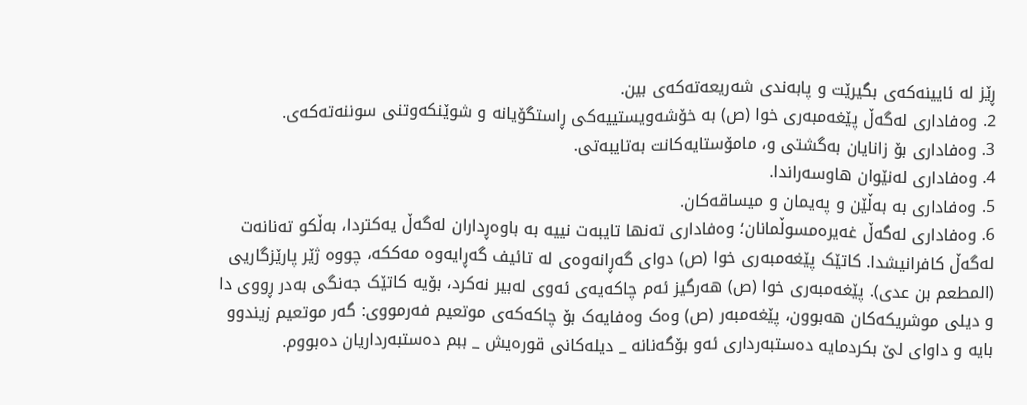ڕێز لە ئایینەکەی بگیرێت و پابەندی شەریعەتەکەی بین.
2. وەفاداری لەگەڵ پێغەمبەری خوا (ص) بە خۆشەویستییەکی ڕاستگۆیانە و شوێنکەوتنی سوننەتەکەی.
3. وەفاداری بۆ زانایان بەگشتی و، مامۆستایەکانت بەتایبەتی.
4. وەفاداری لەنێوان هاوسەراندا.
5. وەفاداری بە بەڵێن و پەیمان و میساقەکان.
6. وەفاداری لەگەڵ غەیرەمسوڵمانان؛ وەفاداری تەنها تایبەت نییە بە باوەڕداران لەگەڵ یەکتردا، بەڵکو تەنانەت لەگەڵ کافرانیشدا. کاتێک پێغەمبەری خوا (ص) دوای گەڕانەوەی لە تائیف گەڕایەوە مەککە، چووە ژێر پارێزگاریی (المطعم بن عدی). پێغەمبەری خوا (ص) هەرگیز ئەم چاکەیەی ئەوی لەبیر نەکرد، بۆیە کاتێک جەنگی بەدر ڕووی دا و دیلی موشریکەکان هەبوون، پێغەمبەر (ص) وەک وەفایەک بۆ چاکەکەی موتعیم فەرمووی: گەر موتعیم زیندوو بایە و داوای لێ بكردمایە دەستبەرداری ئەو بۆگەنانە _ دیلەكانی قورەیش _ ببم دەستبەرداریان دەبووم.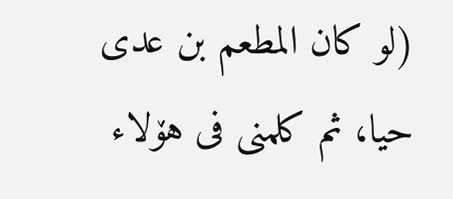(لو كان المطعم بن عدی حیا، ثم كلمنی فی هۆلاء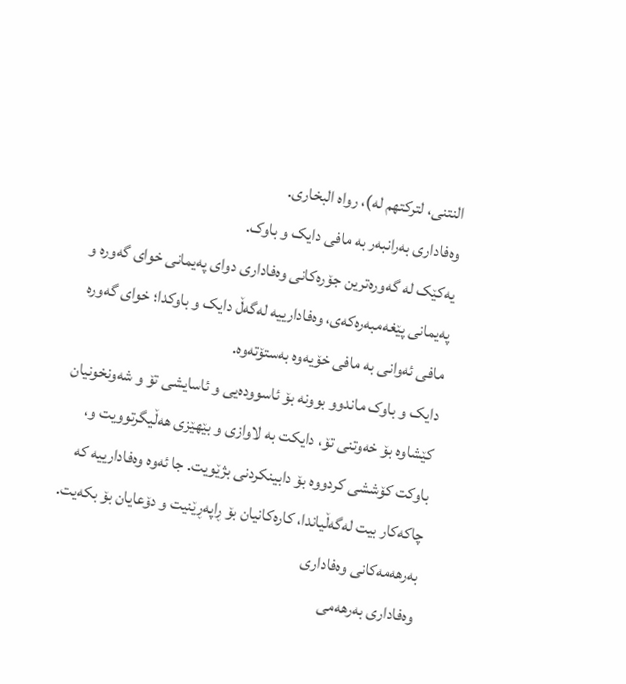النتنی، لتركتهم له)، رواه البخاری.
وەفاداری بەرانبەر بە مافی دایک و باوک.
یەکێک لە گەورەترین جۆرەکانی وەفاداری دوای پەیمانی خوای گەورە و پەیمانی پێغەمبەرەکەی، وەفادارییە لەگەڵ دایک و باوکدا؛ خوای گەورە مافی ئەوانی بە مافی خۆیەوە بەستۆتەوە.
دایک و باوک ماندوو بوونە بۆ ئاسوودەیی و ئاسایشی تۆ و شەونخونیان کێشاوە بۆ خەوتنی تۆ، دایکت بە لاوازی و بێهێزی هەڵیگرتوویت و، باوکت کۆششی کردووە بۆ دابینکردنی بژێویت. جا ئەوە وەفادارییە کە چاکەکار بیت لەگەڵیاندا، کارەکانیان بۆ ڕاپەڕێنیت و دۆعایان بۆ بکەیت.
بەرهەمەکانی وەفاداری
وەفاداری بەرهەمی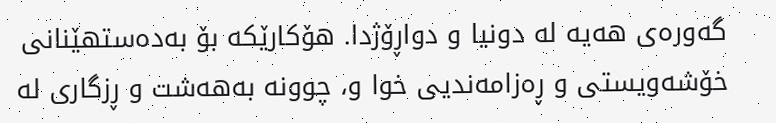گەورەی هەیە لە دونیا و دواڕۆژدا. هۆکارێکە بۆ بەدەستهێنانی خۆشەویستی و ڕەزامەندیی خوا و، چوونە بەهەشت و ڕزگاری لە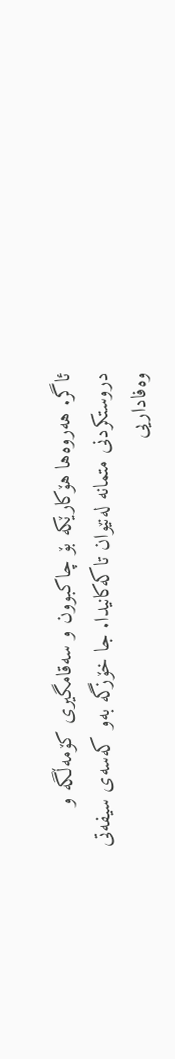ئاگر. هەروەها هۆکارێکە بۆ چاکبوون و سەقامگیری کۆمەڵگە و دروستکردنی متمانە لەنێوان تاکەکانیدا. جا خۆزگە بەو کەسەی سیفەتی وەفاداریی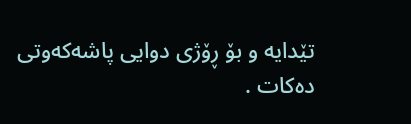تێدایە و بۆ ڕۆژی دوایی پاشەکەوتی دەکات .